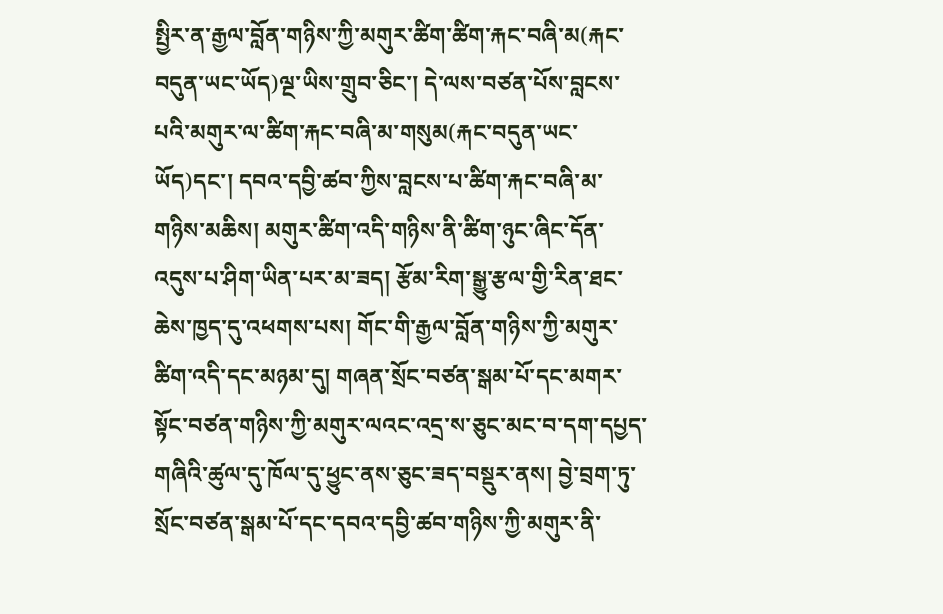སྤྱིར་ན་རྒྱལ་བློན་གཉིས་ཀྱི་མགུར་ཚིག་ཚིག་རྐང་བཞི་མ(རྐང་བདུན་ཡང་ཡོད)ལྔ་ཡིས་གྲུབ་ཅིང་། དེ་ལས་བཙན་པོས་བླངས་པའི་མགུར་ལ་ཚིག་རྐང་བཞི་མ་གསུམ(རྐང་བདུན་ཡང་ཡོད)དང་། དབའ་དབྱི་ཚབ་ཀྱིས་བླངས་པ་ཚིག་རྐང་བཞི་མ་གཉིས་མཆིས། མགུར་ཚིག་འདི་གཉིས་ནི་ཚིག་ཉུང་ཞིང་དོན་འདུས་པ་ཤིག་ཡིན་པར་མ་ཟད། རྩོམ་རིག་སྒྱུ་རྩལ་གྱི་རིན་ཐང་ཆེས་ཁྱད་དུ་འཕགས་པས། གོང་གི་རྒྱལ་བློན་གཉིས་ཀྱི་མགུར་ཚིག་འདི་དང་མཉམ་དུ། གཞན་སྲོང་བཙན་སྒམ་པོ་དང་མགར་སྟོང་བཙན་གཉིས་ཀྱི་མགུར་ལའང་འདྲ་ས་ཅུང་མང་བ་དག་དཔྱད་གཞིའི་ཚུལ་དུ་ཁོལ་དུ་ཕྱུང་ནས་ཅུང་ཟད་བསྡུར་ནས། བྱེ་བྲག་ཏུ་སྲོང་བཙན་སྒམ་པོ་དང་དབའ་དབྱི་ཚབ་གཉིས་ཀྱི་མགུར་ནི་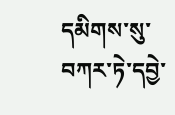དམིགས་སུ་བཀར་ཏེ་དབྱེ་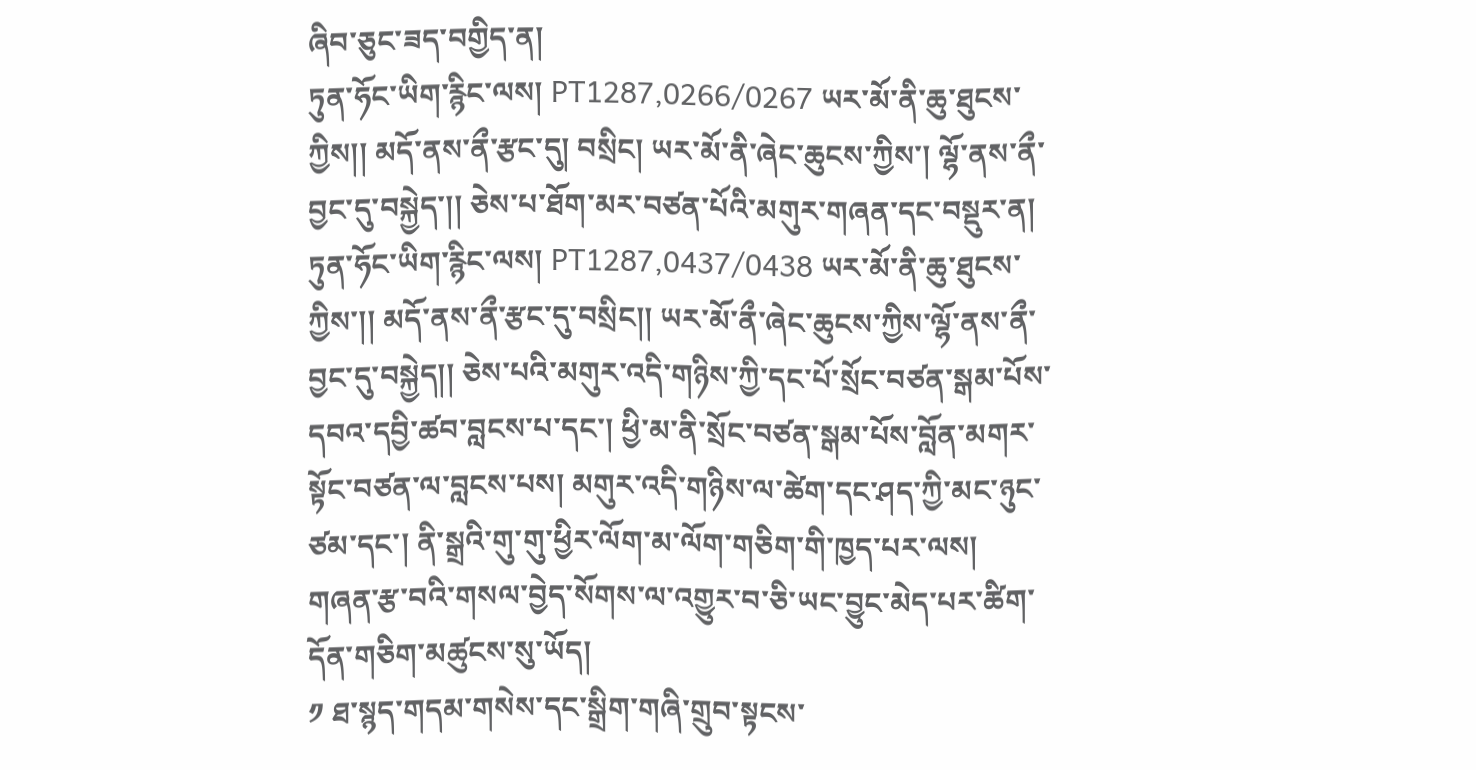ཞིབ་ཅུང་ཟད་བགྱིད་ན།
ཏུན་ཧོང་ཡིག་རྙིང་ལས། PT1287,0266/0267 ཡར་མོ་ནི་ཆུ་ཐུངས་ཀྱིས།། མདོ་ནས་ནྀ་རྩང་དུ། བསྲིང། ཡར་མོ་ནི་ཞེང་ཆུངས་ཀྱིས་། ལྷོ་ནས་ནྀ་བྱང་དུ་བསྐྱེད་།། ཅེས་པ་ཐོག་མར་བཙན་པོའི་མགུར་གཞན་དང་བསྡུར་ན། ཏུན་ཧོང་ཡིག་རྙིང་ལས། PT1287,0437/0438 ཡར་མོ་ནི་ཆུ་ཐུངས་ཀྱིས་།། མདོ་ནས་ནྀ་རྩང་དུ་བསྲིང།། ཡར་མོ་ནྀ་ཞེང་ཆུངས་ཀྱིས་ལྷོ་ནས་ནྀ་བྱང་དུ་བསྐྱེད།། ཅེས་པའི་མགུར་འདི་གཉིས་ཀྱི་དང་པོ་སྲོང་བཙན་སྒམ་པོས་དབའ་དབྱི་ཚབ་བླངས་པ་དང་། ཕྱི་མ་ནི་སྲོང་བཙན་སྒམ་པོས་བློན་མགར་སྟོང་བཙན་ལ་བླངས་པས། མགུར་འདི་གཉིས་ལ་ཚེག་དང་ཤད་ཀྱི་མང་ཉུང་ཙམ་དང་། ནི་སྒྲའི་གུ་གུ་ཕྱིར་ལོག་མ་ལོག་གཅིག་གི་ཁྱད་པར་ལས། གཞན་རྩ་བའི་གསལ་བྱེད་སོགས་ལ་འགྱུར་བ་ཅི་ཡང་བྱུང་མེད་པར་ཚིག་དོན་གཅིག་མཚུངས་སུ་ཡོད།
༡ ཐ་སྙད་གདམ་གསེས་དང་སྒྲིག་གཞི་གྲུབ་སྟངས་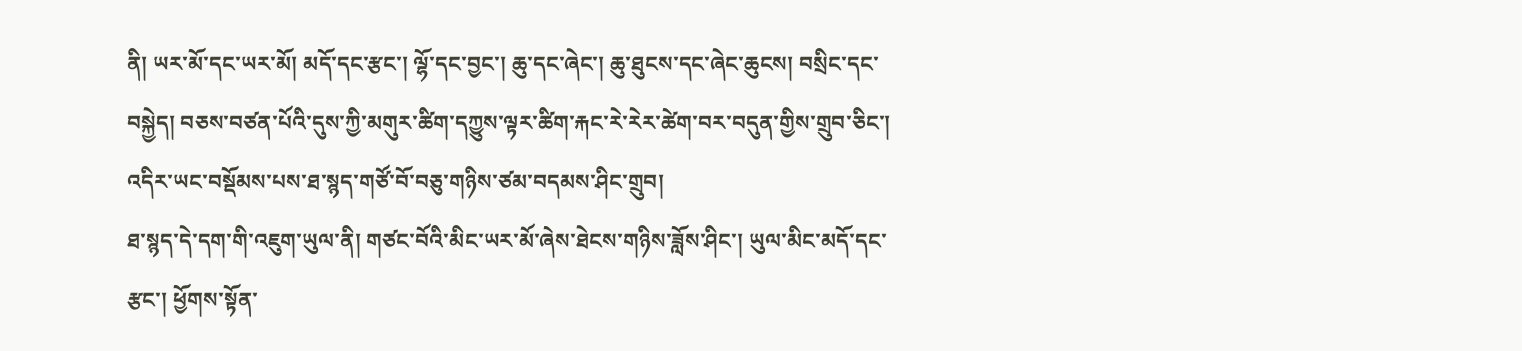ནི། ཡར་མོ་དང་ཡར་མོ། མདོ་དང་རྩང་། ལྷོ་དང་བྱང་། ཆུ་དང་ཞེང་། ཆུ་ཐུངས་དང་ཞེང་ཆུངས། བསྲིང་དང་བསྐྱེད། བཅས་བཙན་པོའི་དུས་ཀྱི་མགུར་ཚིག་དཀྱུས་ལྟར་ཚིག་རྐང་རེ་རེར་ཚེག་བར་བདུན་གྱིས་གྲུབ་ཅིང་། འདིར་ཡང་བསྡོམས་པས་ཐ་སྙད་གཙོ་བོ་བཅུ་གཉིས་ཙམ་བདམས་ཤིང་གྲུབ།
ཐ་སྙད་དེ་དག་གི་འཇུག་ཡུལ་ནི། གཙང་བོའི་མིང་ཡར་མོ་ཞེས་ཐེངས་གཉིས་ཟློས་ཤིང་། ཡུལ་མིང་མདོ་དང་རྩང་། ཕྱོགས་སྟོན་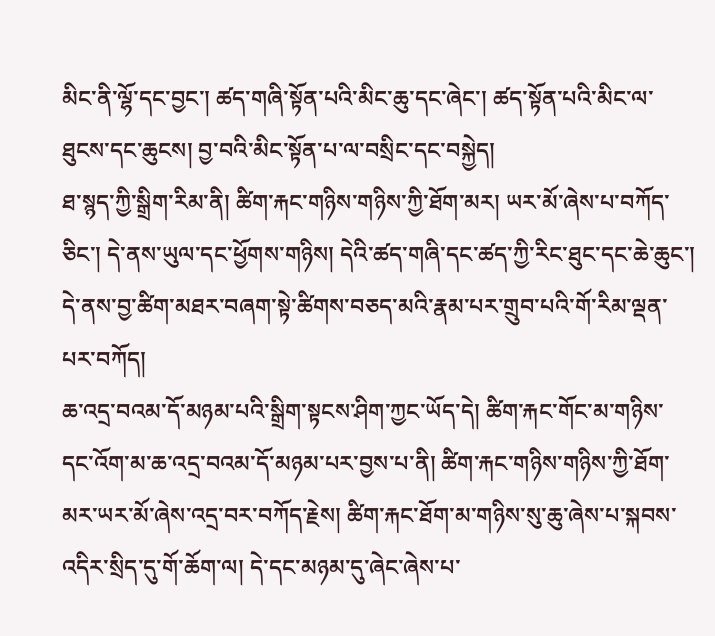མིང་ནི་ལྷོ་དང་བྱང་། ཚད་གཞི་སྟོན་པའི་མིང་ཆུ་དང་ཞེང་། ཚད་སྟོན་པའི་མིང་ལ་ཐུངས་དང་ཆུངས། བྱ་བའི་མིང་སྟོན་པ་ལ་བསྲིང་དང་བསྐྱེད།
ཐ་སྙད་ཀྱི་སྒྲིག་རིམ་ནི། ཚིག་རྐང་གཉིས་གཉིས་ཀྱི་ཐོག་མར། ཡར་མོ་ཞེས་པ་བཀོད་ཅིང་། དེ་ནས་ཡུལ་དང་ཕྱོགས་གཉིས། དེའི་ཚད་གཞི་དང་ཚད་ཀྱི་རིང་ཐུང་དང་ཆེ་ཆུང་། དེ་ནས་བྱ་ཚིག་མཐར་བཞག་སྟེ་ཚིགས་བཅད་མའི་རྣམ་པར་གྲུབ་པའི་གོ་རིམ་ལྡན་པར་བཀོད།
ཆ་འདྲ་བའམ་དོ་མཉམ་པའི་སྒྲིག་སྟངས་ཤིག་ཀྱང་ཡོད་དེ། ཚིག་རྐང་གོང་མ་གཉིས་དང་འོག་མ་ཆ་འདྲ་བའམ་དོ་མཉམ་པར་བྱས་པ་ནི། ཚིག་རྐང་གཉིས་གཉིས་ཀྱི་ཐོག་མར་ཡར་མོ་ཞེས་འདྲ་བར་བཀོད་རྗེས། ཚིག་རྐང་ཐོག་མ་གཉིས་སུ་ཆུ་ཞེས་པ་སྐབས་འདིར་སྲིད་དུ་གོ་ཆོག་ལ། དེ་དང་མཉམ་དུ་ཞེང་ཞེས་པ་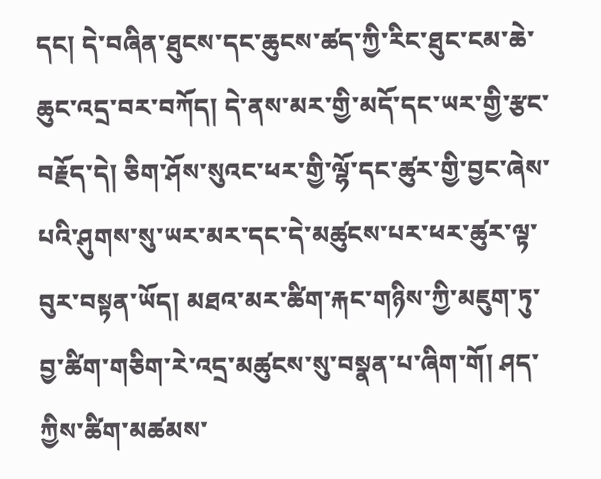དང། དེ་བཞིན་ཐུངས་དང་ཆུངས་ཚད་ཀྱི་རིང་ཐུང་ངམ་ཆེ་ཆུང་འདྲ་བར་བཀོད། དེ་ནས་མར་གྱི་མདོ་དང་ཡར་གྱི་རྩང་བརྗོད་དེ། ཅིག་ཤོས་སུའང་ཕར་གྱི་ལྷོ་དང་ཚུར་གྱི་བྱང་ཞེས་པའི་ཤུགས་སུ་ཡར་མར་དང་དེ་མཚུངས་པར་ཕར་ཚུར་ལྟ་བུར་བསྟན་ཡོད། མཐའ་མར་ཚིག་རྐང་གཉིས་ཀྱི་མཇུག་ཏུ་བྱ་ཚིག་གཅིག་རེ་འདྲ་མཚུངས་སུ་བསྣན་པ་ཞིག་གོ། ཤད་ཀྱིས་ཚིག་མཚམས་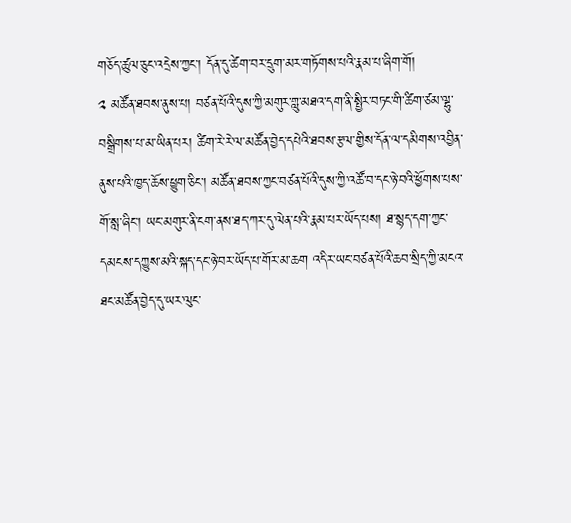གཅོད་ཚུལ་ཅུང་འདྲེས་ཀྱང་། དོན་དུ་ཚེག་བར་དྲུག་མར་གཏོགས་པའི་རྣམ་པ་ཞིག་གོ།
༢ མཚོན་ཐབས་ནུས་པ། བཙན་པོའི་དུས་ཀྱི་མགུར་གླུ་མཐའ་དག་ནི་སྤྱིར་བཏང་གི་ཚིག་ཙམ་ལྷུ་བསྒྲིགས་པ་མ་ཡིན་པར། ཚིག་རེ་རེ་ལ་མཚོན་བྱེད་དཔེའི་ཐབས་རྩལ་གྱིས་དོན་ལ་དམིགས་འབྱིན་ནུས་པའི་ཁྱད་ཆོས་ཕྱུག་ཅིང་། མཚོན་ཐབས་ཀྱང་བཙན་པོའི་དུས་ཀྱི་འཚོ་བ་དང་ཉེ་བའི་ཕྱོགས་པས་གོ་སླ་ཞིང་། ཡང་མགུར་ནི་ངག་ནས་ཐད་ཀར་དུ་ལེན་པའི་རྣམ་པར་ཡོད་པས། ཐ་སྙད་དག་ཀྱང་དམངས་དཀྱུས་མའི་སྐད་དང་ཉེ་བར་ཡོད་པ་གོར་མ་ཆག འདིར་ཡང་བཙན་པོའི་ཆབ་སྲིད་ཀྱི་མངའ་ཐང་མཚོན་བྱེད་དུ་ཡར་ལུང་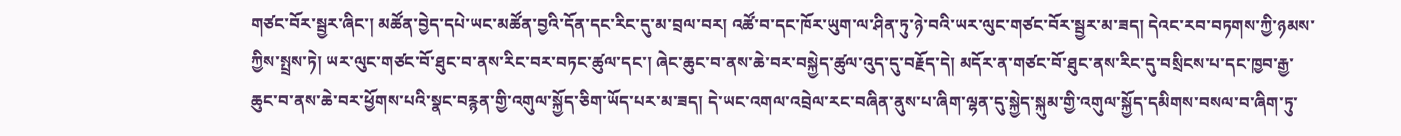གཙང་བོར་སྦྱར་ཞིང་། མཚོན་བྱེད་དཔེ་ཡང་མཚོན་བྱའི་དོན་དང་རིང་དུ་མ་བྲལ་བར། འཚོ་བ་དང་ཁོར་ཡུག་ལ་ཤིན་ཏུ་ཉེ་བའི་ཡར་ལུང་གཙང་བོར་སྦྱར་མ་ཟད། དེའང་རབ་བཏགས་ཀྱི་ཉམས་ཀྱིས་སྤྲས་ཏེ། ཡར་ལུང་གཙང་བོ་ཐུང་བ་ནས་རིང་བར་བཏང་ཚུལ་དང་། ཞེང་ཆུང་བ་ནས་ཆེ་བར་བསྐྱེད་ཚུལ་འུད་དུ་བརྗོད་དེ། མདོར་ན་གཙང་བོ་ཐུང་ནས་རིང་དུ་བསྲིངས་པ་དང་ཁྱབ་རྒྱ་ཆུང་བ་ནས་ཆེ་བར་ཕྱོགས་པའི་སྣང་བརྙན་གྱི་འགུལ་སྐྱོད་ཅིག་ཡོད་པར་མ་ཟད། དེ་ཡང་འགལ་འབྲེལ་རང་བཞིན་ནུས་པ་ཞིག་ལྷན་དུ་སྐྱེད་སྐུམ་གྱི་འགུལ་སྐྱོད་དམིགས་བསལ་བ་ཞིག་ཏུ་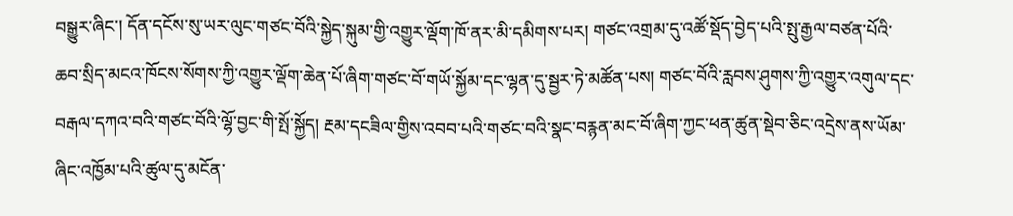བསྒྱུར་ཞིང་། དོན་དངོས་སུ་ཡར་ལུང་གཙང་བོའི་སྐྱེད་སྐུམ་གྱི་འགྱུར་ལྡོག་ཁོ་ནར་མི་དམིགས་པར། གཙང་འགྲམ་དུ་འཚོ་སྡོད་བྱེད་པའི་སྤུ་རྒྱལ་བཙན་པོའི་ཆབ་སྲིད་མངའ་ཁོངས་སོགས་ཀྱི་འགྱུར་ལྡོག་ཆེན་པོ་ཞིག་གཙང་བོ་གཡོ་སྐྱོམ་དང་ལྷན་དུ་སྦྱར་ཏེ་མཚོན་པས། གཙང་བོའི་རླབས་ཤུགས་ཀྱི་འགྱུར་འགུལ་དང་བརྒལ་དཀའ་བའི་གཙང་བོའི་ལྷོ་བྱང་གི་སྤོ་སྐྱོད། རྔམ་དངཟིལ་གྱིས་འབབ་པའི་གཙང་བའི་སྣང་བརྙན་མང་བོ་ཞིག་ཀྱང་ཕན་ཚུན་སྡེབ་ཅིང་འདྲེས་ནས་ཡོམ་ཞིང་འཁྱོམ་པའི་ཚུལ་དུ་མངོན་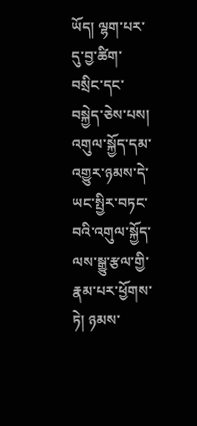ཡོད། ལྷག་པར་དུ་བྱ་ཚིག་བསྲིང་དང་བསྐྱེད་ཅེས་པས། འགུལ་སྐྱོད་དམ་འགྱུར་ཉམས་དེ་ཡང་སྤྱིར་བཏང་བའི་འགུལ་སྐྱོད་ལས་སྒྱུ་རྩལ་གྱི་རྣམ་པར་ཕྱོགས་ཏེ། ཉམས་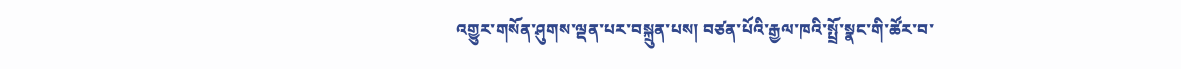འགྱུར་གསོན་ཤུགས་ལྡན་པར་བསྐྲུན་པས། བཙན་པོའི་རྒྱལ་ཁའི་སྤྲོ་སྣང་གི་ཚོར་བ་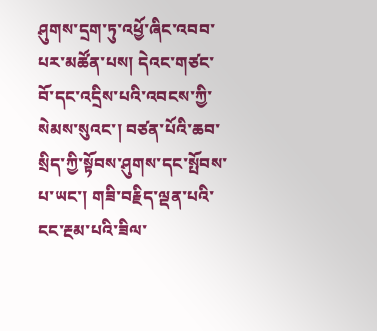ཤུགས་དྲག་ཏུ་འཕྱོ་ཞིང་འབབ་པར་མཚོན་པས། དེའང་གཙང་བོ་དང་འདྲིས་པའི་འབངས་ཀྱི་སེམས་སུའང་། བཙན་པོའི་ཆབ་སྲིད་ཀྱི་སྟོབས་ཤུགས་དང་སྤོབས་པ་ཡང་། གཟི་བརྗིད་ལྡན་པའི་ངང་རྔམ་པའི་ཟིལ་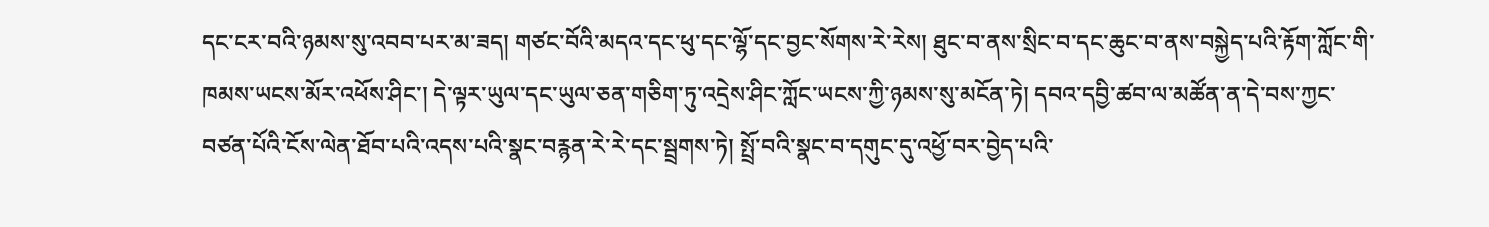དང་ངར་བའི་ཉམས་སུ་འབབ་པར་མ་ཟད། གཙང་བོའི་མདའ་དང་ཕུ་དང་ལྷོ་དང་བྱང་སོགས་རེ་རེས། ཐུང་བ་ནས་སྲིང་བ་དང་ཆུང་བ་ནས་བསྐྱེད་པའི་རྟོག་ཀློང་གི་ཁམས་ཡངས་མོར་འཕོས་ཤིང་། དེ་ལྟར་ཡུལ་དང་ཡུལ་ཅན་གཅིག་ཏུ་འདྲེས་ཤིང་ཀློང་ཡངས་ཀྱི་ཉམས་སུ་མངོན་ཏེ། དབའ་དབྱི་ཚབ་ལ་མཚོན་ན་དེ་བས་ཀྱང་བཙན་པོའི་ངོས་ལེན་ཐོབ་པའི་འདས་པའི་སྣང་བརྙན་རེ་རེ་དང་སྦྲགས་ཏེ། སྤྲོ་བའི་སྣང་བ་དགུང་དུ་འཕྱོ་བར་བྱེད་པའི་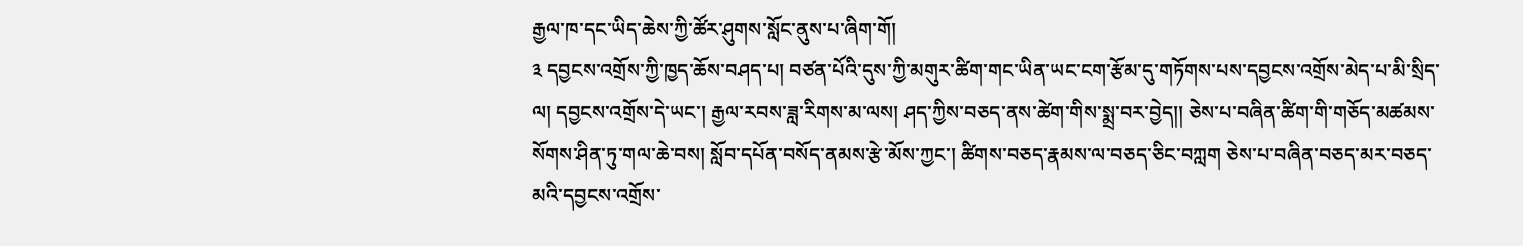རྒྱལ་ཁ་དང་ཡིད་ཆེས་ཀྱི་ཚོར་ཤུགས་སློང་ནུས་པ་ཞིག་གོ།
༣ དབྱངས་འགྲོས་ཀྱི་ཁྱད་ཆོས་བཤད་པ། བཙན་པོའི་དུས་ཀྱི་མགུར་ཚིག་གང་ཡིན་ཡང་ངག་རྩོམ་དུ་གཏོགས་པས་དབྱངས་འགྲོས་མེད་པ་མི་སྲིད་ལ། དབྱངས་འགྲོས་དེ་ཡང་། རྒྱལ་རབས་ཟླ་རིགས་མ་ལས། ཤད་ཀྱིས་བཅད་ནས་ཚེག་གིས་སྨྲ་བར་བྱེད།། ཅེས་པ་བཞིན་ཚིག་གི་གཅོད་མཚམས་སོགས་ཤིན་ཏུ་གལ་ཆེ་བས། སློབ་དཔོན་བསོད་ནམས་རྩེ་མོས་ཀྱང་། ཚིགས་བཅད་རྣམས་ལ་བཅད་ཅིང་བཀླག ཅེས་པ་བཞིན་བཅད་མར་བཅད་མའི་དབྱངས་འགྲོས་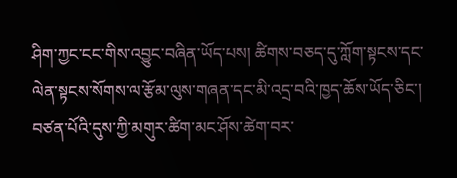ཤིག་ཀྱང་ངང་གིས་འབྱུང་བཞིན་ཡོད་པས། ཚིགས་བཅད་དུ་ཀློག་སྟངས་དང་ལེན་སྟངས་སོགས་ལ་རྩོམ་ལུས་གཞན་དང་མི་འདྲ་བའི་ཁྱད་ཆོས་ཡོད་ཅིང་། བཙན་པོའི་དུས་ཀྱི་མགུར་ཚིག་མང་ཤོས་ཚེག་བར་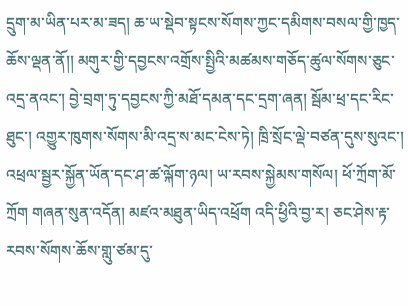དྲུག་མ་ཡིན་པར་མ་ཟད། ཆ་ཡ་སྡེབ་སྟངས་སོགས་ཀྱང་དམིགས་བསལ་གྱི་ཁྱད་ཆོས་ལྡན་ནོ།། མགུར་གྱི་དབྱངས་འགྲོས་སྤྱིའི་མཚམས་གཅོད་ཚུལ་སོགས་ཅུང་འདྲ་ནའང་། བྱེ་བྲག་ཏུ་དབྱངས་ཀྱི་མཐོ་དམན་དང་དྲག་ཞན། སྦོམ་ཕྲ་དང་རིང་ཐུང་། འགྱུར་ཁུགས་སོགས་མི་འདྲ་ས་མང་ངེས་ཏེ། ཁྲི་སྲོང་ལྡེ་བཙན་དུས་སུའང་། འཕྲལ་སྦྱར་སྐྱོན་ཡོན་དང་ཤ་ཚ་ལྐོག་ཉལ། ཡ་རབས་སྐྱེམས་གསོལ། ཕོ་ཀྲོག་མོ་ཀྲོག གཞན་སུན་འདོན། མཛའ་མཐུན་ཡིད་འཕྲོག འདི་ཕྱིའི་བྱ་ར། ཅང་ཤེས་རྟ་རབས་སོགས་ཆོས་གླུ་ཙམ་དུ་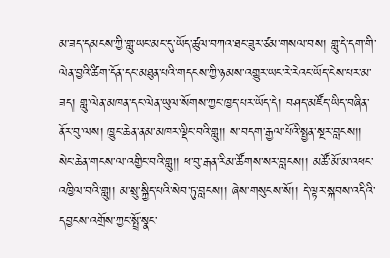མ་ཟད་དམངས་ཀྱི་གླུ་ཡང་མང་དུ་ཡོད་ཚུལ་བཀའ་ཐང་ཟུར་ཙམ་གསལ་བས། གླུ་དེ་དག་གི་ལེན་བྱའི་ཚིག་དོན་དང་མཐུན་པའི་གདངས་ཀྱི་ཉམས་འགྱུར་ཡང་རེ་རེའང་ཡོད་ངེས་པར་མ་ཟད། གླུ་ལེན་མཁན་དང་ལེན་ཡུལ་སོགས་ཀྱང་ཁྱད་པར་ཡོད་དེ། བཤད་མཛོད་ཡིད་བཞིན་ནོར་བུ་ལས། ཁྱུང་ཆེན་ནམ་མཁར་ལྡིང་བའི་གླུ།། ས་བདག་རྒྱལ་པོའི་སྤྱན་སྔར་བླངས།། སེང་ཆེན་གངས་ལ་འགྱིང་བའི་གླུ།། ཕ་བུ་རྒན་རིམ་ཚོགས་སར་བླངས།། མཚོ་མོ་མ་འཕང་འཁྱིལ་བའི་གླུ།། མ་སྲུ་སྐྱིད་པའི་སེབ་ཏུ་བླངས།། ཞེས་གསུངས་སོ།། དེ་ལྟར་སྐབས་འདིའི་དབྱངས་འགྲོས་ཀྱང་སྤྲོ་སྣང་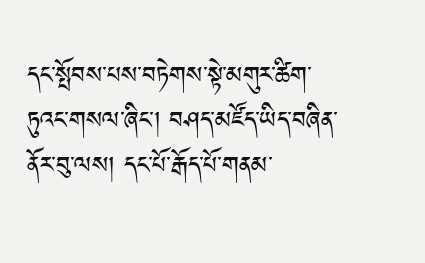དང་སྤོབས་པས་བཏེགས་སྟེ་མགུར་ཚིག་ཏུའང་གསལ་ཞིང་། བཤད་མཛོད་ཡིད་བཞིན་ནོར་བུ་ལས། དང་པོ་རྒོད་པོ་གནམ་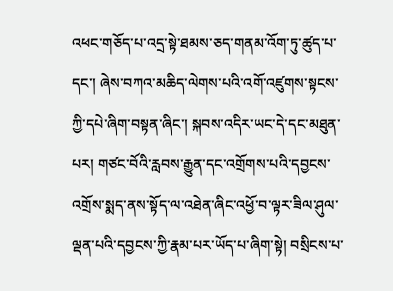འཕང་གཅོད་པ་འདྲ་སྟེ་ཐམས་ཅད་གནམ་འོག་ཏུ་ཚུད་པ་དང་། ཞེས་བཀའ་མཆིད་ལེགས་པའི་འགོ་འཛུགས་སྟངས་ཀྱི་དཔེ་ཞིག་བསྟན་ཞིང་། སྐབས་འདིར་ཡང་དེ་དང་མཐུན་པར། གཙང་བོའི་རླབས་རྒྱུན་དང་འགྲོགས་པའི་དབྱངས་འགྲོས་སྨད་ནས་སྟོད་ལ་འཐེན་ཞིང་འཕྱོ་བ་ལྟར་ཟིལ་ཤུལ་ལྡན་པའི་དབྱངས་ཀྱི་རྣམ་པར་ཡོད་པ་ཞིག་སྟེ། བསྲིངས་པ་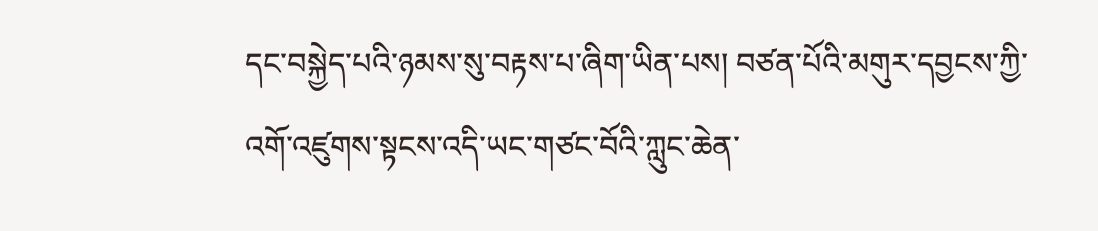དང་བསྐྱེད་པའི་ཉམས་སུ་བརྟས་པ་ཞིག་ཡིན་པས། བཙན་པོའི་མགུར་དབྱངས་ཀྱི་འགོ་འཛུགས་སྟངས་འདི་ཡང་གཙང་བོའི་ཀླུང་ཆེན་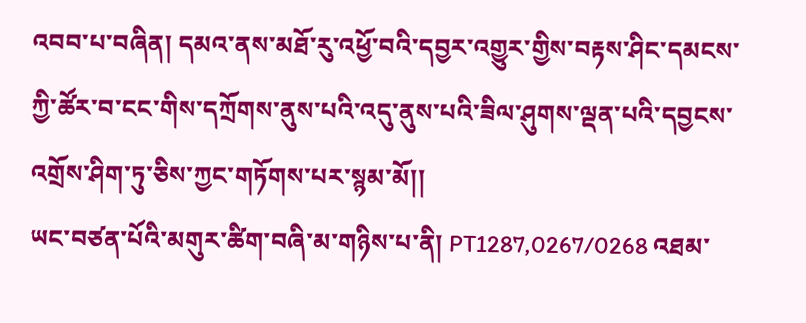འབབ་པ་བཞིན། དམའ་ནས་མཐོ་རུ་འཕྱོ་བའི་དབྱར་འགྱུར་གྱིས་བརྟས་ཤིང་དམངས་ཀྱི་ཚོར་བ་ངང་གིས་དཀྲོགས་ནུས་པའི་འདུ་ནུས་པའི་ཟིལ་ཤུགས་ལྡན་པའི་དབྱངས་འགྲོས་ཤིག་ཏུ་ཅིས་ཀྱང་གཏོགས་པར་སྙམ་མོ།།
ཡང་བཙན་པོའི་མགུར་ཚིག་བཞི་མ་གཉིས་པ་ནི། PT1287,0267/0268 འཐམ་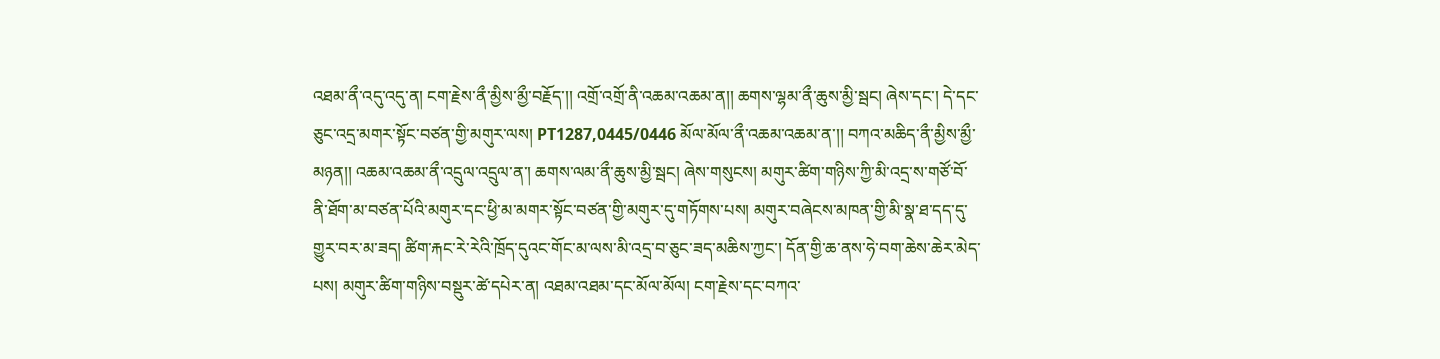འཐམ་ནྀ་འདུ་འདུ་ན། ངག་རྗེས་ནྀ་མྱིས་མྱྀ་བརྗོད་།། འགྲོ་འགྲོ་ནི་འཆམ་འཆམ་ན།། ཆགས་ལྷམ་ནྀ་ཆུས་མྱི་སྦང། ཞེས་དང་། དེ་དང་ཅུང་འདྲ་མགར་སྟོང་བཙན་གྱི་མགུར་ལས། PT1287,0445/0446 མོལ་མོལ་ནྀ་འཆམ་འཆམ་ན་།། བཀའ་མཆིད་ནྀ་མྱིས་མྱྀ་མཉན།། འཆམ་འཆམ་ནྀ་འདྲུལ་འདྲུལ་ན་། ཆགས་ལམ་ནྀ་ཆུས་མྱི་སྦང། ཞེས་གསུངས། མགུར་ཚིག་གཉིས་ཀྱི་མི་འདྲ་ས་གཙོ་བོ་ནི་ཐོག་མ་བཙན་པོའི་མགུར་དང་ཕྱི་མ་མགར་སྟོང་བཙན་གྱི་མགུར་དུ་གཏོགས་པས། མགུར་བཞེངས་མཁན་གྱི་མི་སྣ་ཐ་དད་དུ་གྱུར་བར་མ་ཟད། ཚིག་རྐང་རེ་རེའི་ཁྲོད་དུའང་གོང་མ་ལས་མི་འདྲ་བ་ཅུང་ཟད་མཆིས་ཀྱང་། དོན་གྱི་ཆ་ནས་ཧེ་བག་ཆེས་ཆེར་མེད་པས། མགུར་ཚིག་གཉིས་བསྡུར་ཚེ་དཔེར་ན། འཐམ་འཐམ་དང་མོལ་མོལ། ངག་རྗེས་དང་བཀའ་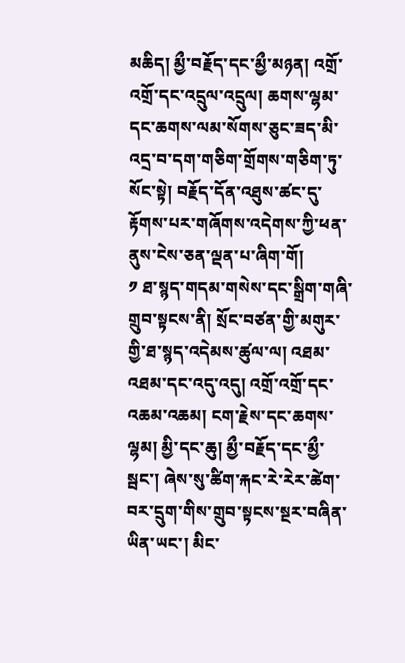མཆིད། མྱྀ་བརྗོད་དང་མྱྀ་མཉན། འགྲོ་འགྲོ་དང་འདྲུལ་འདྲུལ། ཆགས་ལྷམ་དང་ཆགས་ལམ་སོགས་ཅུང་ཟད་མི་འདྲ་བ་དག་གཅིག་གྲོགས་གཅིག་ཏུ་སོང་སྟེ། བརྗོད་དོན་འཐུས་ཚང་དུ་རྟོགས་པར་གཞོགས་འདེགས་ཀྱི་ཕན་ནུས་ངེས་ཅན་ལྡན་པ་ཞིག་གོ།
༡ ཐ་སྙད་གདམ་གསེས་དང་སྒྲིག་གཞི་གྲུབ་སྟངས་ནི། སྲོང་བཙན་གྱི་མགུར་གྱི་ཐ་སྙད་འདེམས་ཚུལ་ལ། འཐམ་འཐམ་དང་འདུ་འདུ། འགྲོ་འགྲོ་དང་འཆམ་འཆམ། ངག་རྗེས་དང་ཆགས་ལྷམ། མྱི་དང་ཆུ། མྱྀ་བརྗོད་དང་མྱྀ་སྦང་། ཞེས་སུ་ཚིག་རྐང་རེ་རེར་ཚེག་བར་དྲུག་གིས་གྲུབ་སྟངས་སྔར་བཞིན་ཡིན་ཡང་། མིང་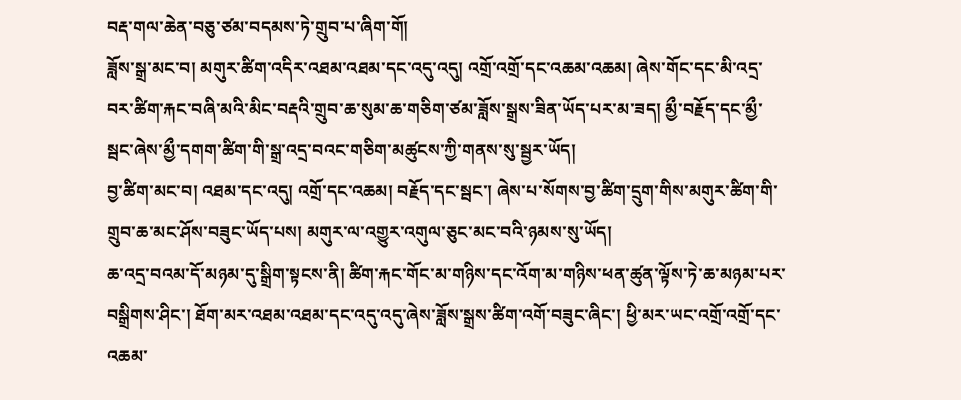བརྡ་གལ་ཆེན་བཅུ་ཙམ་བདམས་ཏེ་གྲུབ་པ་ཞིག་གོ།
ཟློས་སྒྲ་མང་བ། མགུར་ཚིག་འདིར་འཐམ་འཐམ་དང་འདུ་འདུ། འགྲོ་འགྲོ་དང་འཆམ་འཆམ། ཞེས་གོང་དང་མི་འདྲ་བར་ཚིག་རྐང་བཞི་མའི་མིང་བརྡའི་གྲུབ་ཆ་སུམ་ཆ་གཅིག་ཙམ་ཟློས་སྒྲས་ཟིན་ཡོད་པར་མ་ཟད། མྱྀ་བརྗོད་དང་མྱྀ་སྦང་ཞེས་མྱྀ་དགག་ཚིག་གི་སྒྲ་འདྲ་བའང་གཅིག་མཚུངས་ཀྱི་གནས་སུ་སྦྱར་ཡོད།
བྱ་ཚིག་མང་བ། འཐམ་དང་འདུ། འགྲོ་དང་འཆམ། བརྗོད་དང་སྦང་། ཞེས་པ་སོགས་བྱ་ཚིག་དྲུག་གིས་མགུར་ཚིག་གི་གྲུབ་ཆ་མང་ཤོས་བཟུང་ཡོད་པས། མགུར་ལ་འགྱུར་འགུལ་ཅུང་མང་བའི་ཉམས་སུ་ཡོད།
ཆ་འདྲ་བའམ་དོ་མཉམ་དུ་སྒྲིག་སྟངས་ནི། ཚིག་རྐང་གོང་མ་གཉིས་དང་འོག་མ་གཉིས་ཕན་ཚུན་ལྟོས་ཏེ་ཆ་མཉམ་པར་བསྒྲིགས་ཤིང་། ཐོག་མར་འཐམ་འཐམ་དང་འདུ་འདུ་ཞེས་ཟློས་སྒྲས་ཚིག་འགོ་བཟུང་ཞིང་། ཕྱི་མར་ཡང་འགྲོ་འགྲོ་དང་འཆམ་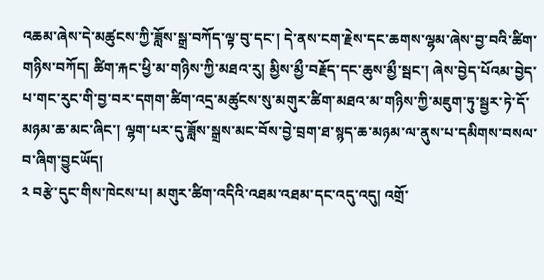འཆམ་ཞེས་དེ་མཚུངས་ཀྱི་ཟློས་སྒྲ་བཀོད་ལྟ་བུ་དང་། དེ་ནས་ངག་རྗེས་དང་ཆགས་ལྷམ་ཞེས་བྱ་བའི་ཚིག་གཉིས་བཀོད། ཚིག་རྐང་ཕྱི་མ་གཉིས་ཀྱི་མཐའ་རུ། མྱིས་མྱྀ་བརྗོད་དང་ཆུས་མྱྀ་སྦང་། ཞེས་བྱེད་པོའམ་བྱེད་པ་གང་རུང་གི་བྱ་བར་དགག་ཚིག་འདྲ་མཚུངས་སུ་མགུར་ཚིག་མཐའ་མ་གཉིས་ཀྱི་མཇུག་ཏུ་སྦྱར་ཏེ་དོ་མཉམ་ཆ་མང་ཞིང་། ལྷག་པར་དུ་ཟློས་སྒྲས་མང་བོས་བྱེ་བྲག་ཐ་སྙད་ཆ་མཉམ་ལ་ནུས་པ་དམིགས་བསལ་བ་ཞིག་བྱུངཡོད།
༢ བརྩེ་དུང་གིས་ཁེངས་པ། མགུར་ཚིག་འདིའི་འཐམ་འཐམ་དང་འདུ་འདུ། འགྲོ་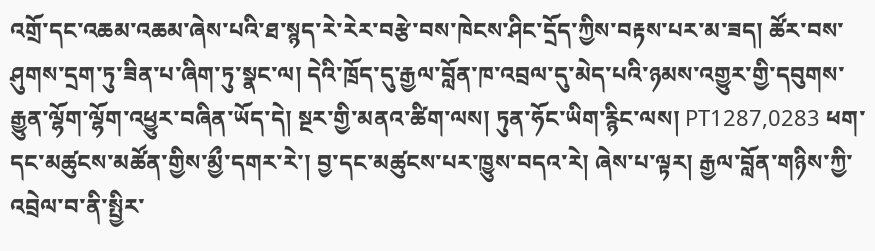འགྲོ་དང་འཆམ་འཆམ་ཞེས་པའི་ཐ་སྙད་རེ་རེར་བརྩེ་བས་ཁེངས་ཤིང་དྲོད་ཀྱིས་བརྟས་པར་མ་ཟད། ཚོར་བས་ཤུགས་དྲག་ཏུ་ཟིན་པ་ཞིག་ཏུ་སྣང་ལ། དེའི་ཁྲོད་དུ་རྒྱལ་བློན་ཁ་འབྲལ་དུ་མེད་པའི་ཉམས་འགྱུར་གྱི་དབུགས་རྒྱུན་ལྷོག་ལྷོག་འཕྱུར་བཞིན་ཡོད་དེ། སྔར་གྱི་མནའ་ཚིག་ལས། ཏུན་ཧོང་ཡིག་རྙིང་ལས། PT1287,0283 ཕག་དང་མཚུངས་མཚོན་གྱིས་མྱྀ་དགར་རེ་། བྱ་དང་མཚུངས་པར་ཁྱུས་བདའ་རེ། ཞེས་པ་ལྟར། རྒྱལ་བློན་གཉིས་ཀྱི་འབྲེལ་བ་ནི་སྤྱིར་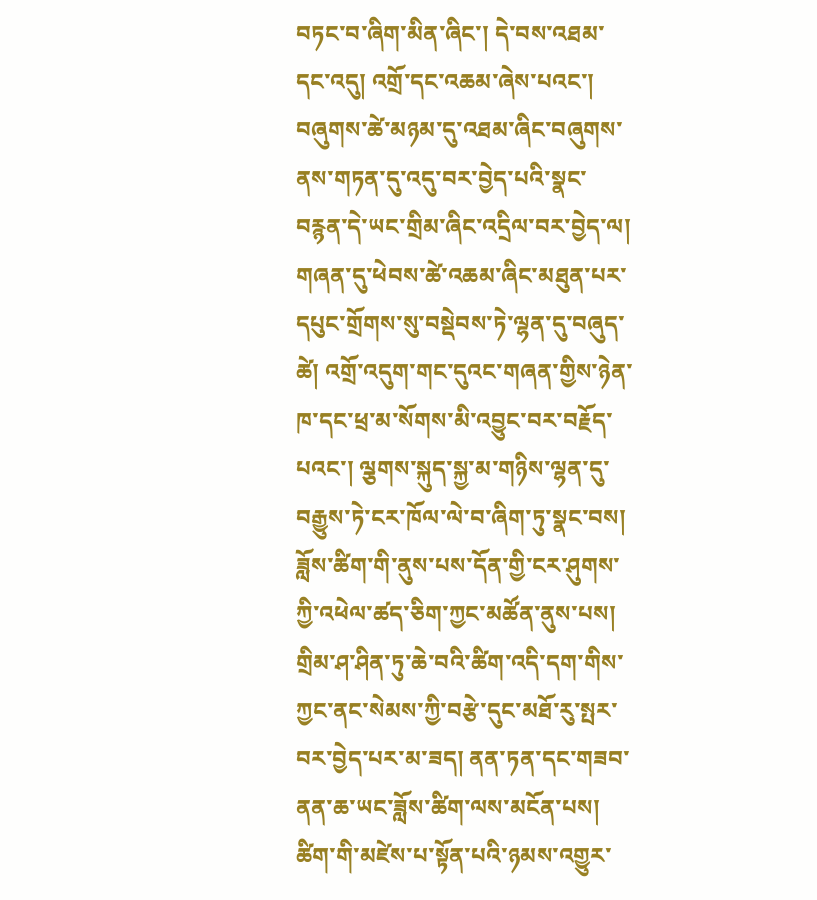བཏང་བ་ཞིག་མིན་ཞིང་། དེ་བས་འཐམ་དང་འདུ། འགྲོ་དང་འཆམ་ཞེས་པའང་། བཞུགས་ཚེ་མཉམ་དུ་འཐམ་ཞིང་བཞུགས་ནས་གཏན་དུ་འདུ་བར་བྱེད་པའི་སྣང་བརྙན་དེ་ཡང་གྲིམ་ཞིང་འདྲིལ་བར་བྱེད་ལ། གཞན་དུ་ཕེབས་ཚེ་འཆམ་ཞིང་མཐུན་པར་དཔུང་གྲོགས་སུ་བསྡེབས་ཏེ་ལྷན་དུ་བཞུད་ཚེ། འགྲོ་འདུག་གང་དུའང་གཞན་གྱིས་ཉེན་ཁ་དང་ཕྲ་མ་སོགས་མི་འབྱུང་བར་བརྗོད་པའང་། ལྕགས་སྐུད་སྐྱ་མ་གཉིས་ལྷན་དུ་བརྒྱུས་ཏེ་ངར་ཁོལ་ལེ་བ་ཞིག་ཏུ་སྣང་བས། ཟློས་ཚིག་གི་ནུས་པས་དོན་གྱི་ངར་ཤུགས་ཀྱི་འཕེལ་ཚད་ཅིག་ཀྱང་མཚོན་ནུས་པས། གྲིམ་ཤ་ཤིན་ཏུ་ཆེ་བའི་ཚིག་འདི་དག་གིས་ཀྱང་ནང་སེམས་ཀྱི་བརྩེ་དུང་མཐོ་རུ་སྤར་བར་བྱེད་པར་མ་ཟད། ནན་ཏན་དང་གཟབ་ནན་ཆ་ཡང་ཟློས་ཚིག་ལས་མངོན་པས། ཚིག་གི་མཛེས་པ་སྟོན་པའི་ཉམས་འགྱུར་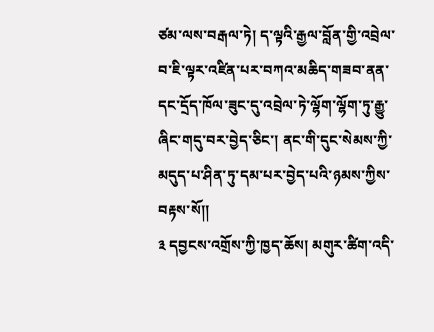ཙམ་ལས་བརྒལ་ཏེ། ད་ལྟའི་རྒྱལ་བློན་གྱི་འབྲེལ་བ་ཇི་ལྟར་འཛིན་པར་བཀའ་མཆིད་གཟབ་ནན་དང་དྲོད་ཁོལ་ཟུང་དུ་འབྲེལ་ཏེ་ལྷོག་ལྷོག་ཏུ་རྒྱུ་ཞིང་གདུ་བར་བྱེད་ཅིང་། ནང་གི་དུང་སེམས་ཀྱི་མདུད་པ་ཤིན་ཏུ་དམ་པར་བྱེད་པའི་ཉམས་ཀྱིས་བརྟས་སོ།།
༣ དབྱངས་འགྲོས་ཀྱི་ཁྱད་ཆོས། མགུར་ཚིག་འདི་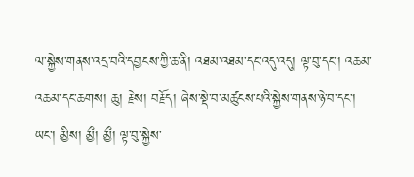ལ་སྐྱེས་གནས་འདྲ་བའི་དབྱངས་ཀྱི་ཆ་ནི། འཐམ་འཐམ་དང་འདུ་འདུ། ལྟ་བུ་དང་། འཆམ་འཆམ་དང་ཆགས། ཆུ། རྗེས། བརྗོད། ཞེས་སྡེ་བ་མཚུངས་པའི་སྐྱེས་གནས་ཉེ་བ་དང་། ཡང་། མྱིས། མྱྀ། མྱྀ། ལྟ་བུ་སྐྱེས་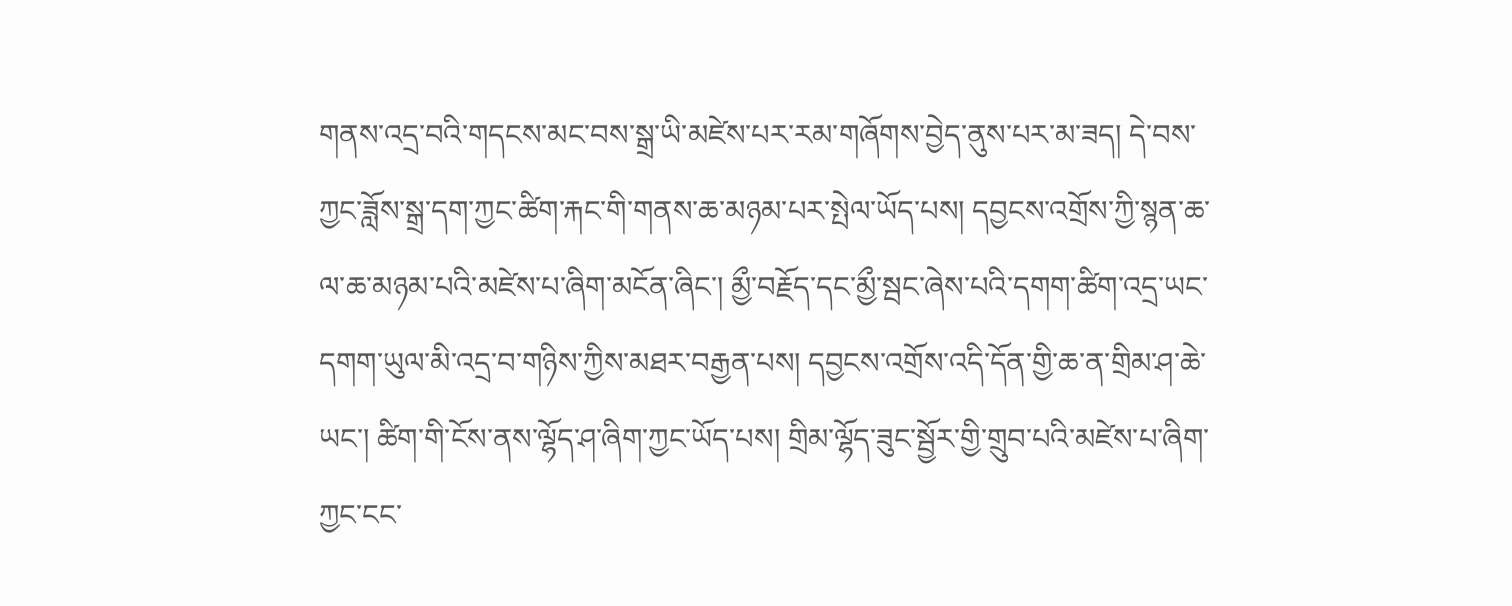གནས་འདྲ་བའི་གདངས་མང་བས་སྒྲ་ཡི་མཛེས་པར་རམ་གཞོགས་བྱེད་ནུས་པར་མ་ཟད། དེ་བས་ཀྱང་ཟློས་སྒྲ་དག་ཀྱང་ཚིག་རྐང་གི་གནས་ཆ་མཉམ་པར་སྤེལ་ཡོད་པས། དབྱངས་འགྲོས་ཀྱི་སྙན་ཆ་ལ་ཆ་མཉམ་པའི་མཛེས་པ་ཞིག་མངོན་ཞིང་། མྱྀ་བརྗོད་དང་མྱྀ་སྦང་ཞེས་པའི་དགག་ཚིག་འདྲ་ཡང་དགག་ཡུལ་མི་འདྲ་བ་གཉིས་ཀྱིས་མཐར་བརྒྱན་པས། དབྱངས་འགྲོས་འདི་དོན་གྱི་ཆ་ན་གྲིམ་ཤ་ཆེ་ཡང་། ཚིག་གི་ངོས་ནས་ལྷོད་ཤ་ཞིག་ཀྱང་ཡོད་པས། གྲིམ་ལྷོད་ཟུང་སྦྱོར་གྱི་གྲུབ་པའི་མཛེས་པ་ཞིག་ཀྱང་ངང་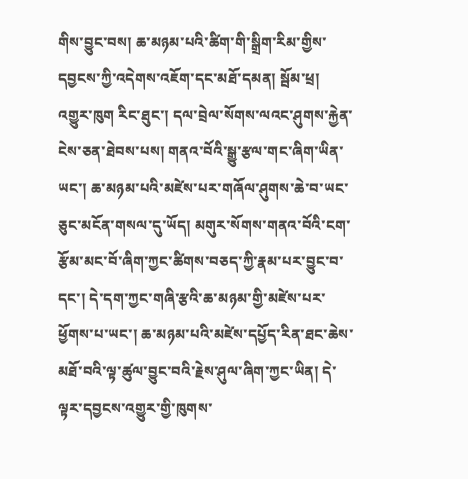གིས་བྱུང་བས། ཆ་མཉམ་པའི་ཚིག་གི་སྒྲིག་རིམ་གྱིས་དབྱངས་ཀྱི་འདེགས་འཇོག་དང་མཐོ་དམན། སྦོམ་ཕྲ། འགྱུར་ཁུག རིང་ཐུང་། དལ་བྲེལ་སོགས་ལའང་ཤུགས་རྐྱེན་ངེས་ཅན་ཐེབས་པས། གནའ་བོའི་སྒྱུ་རྩལ་གང་ཞིག་ཡིན་ཡང་། ཆ་མཉམ་པའི་མཛེས་པར་གཞོལ་ཤུགས་ཆེ་བ་ཡང་ཅུང་མངོན་གསལ་དུ་ཡོད། མགུར་སོགས་གནའ་བོའི་ངག་རྩོམ་མང་བོ་ཞིག་ཀྱང་ཚིགས་བཅད་ཀྱི་རྣམ་པར་བྱུང་བ་དང་། དེ་དག་ཀྱང་གཞི་རྩའི་ཆ་མཉམ་གྱི་མཛེས་པར་ཕྱོགས་པ་ཡང་། ཆ་མཉམ་པའི་མཛེས་དཔྱོད་རིན་ཐང་ཆེས་མཐོ་བའི་ལྟ་ཚུལ་བྱུང་བའི་རྗེས་ཤུལ་ཞིག་ཀྱང་ཡིན། དེ་ལྟར་དབྱངས་འགྱུར་གྱི་ཁུགས་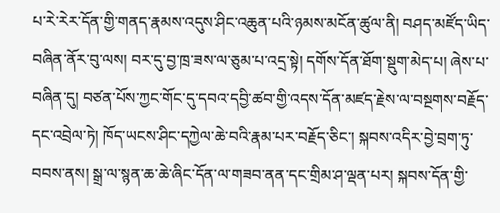པ་རེ་རེར་དོན་གྱི་གནད་རྣམས་འདུས་ཤིང་འཆུན་པའི་ཉམས་མངོན་ཚུལ་ནི། བཤད་མཛོད་ཡིད་བཞིན་ནོར་བུ་ལས། བར་དུ་བྱ་ཁྲ་ཟས་ལ་ཅུམ་པ་འདྲ་སྟེ། དགོས་དོན་ཐོག་སྡུག་མེད་པ། ཞེས་པ་བཞིན་དུ། བཙན་པོས་ཀྱང་གོང་དུ་དབའ་དབྱི་ཚབ་གྱི་འདས་དོན་མཛད་རྗེས་ལ་བསྔགས་བརྗོད་དང་འབྲེལ་ཏེ། ཁོད་ཡངས་ཤིང་དཀྱེལ་ཆེ་བའི་རྣམ་པར་བརྗོད་ཅིང་། སྐབས་འདིར་བྱེ་བྲག་ཏུ་བབས་ནས། སྒྲ་ལ་སྙན་ཆ་ཆེ་ཞིང་དོན་ལ་གཟབ་ནན་དང་གྲིམ་ཤ་ལྡན་པར། སྐབས་དོན་གྱི་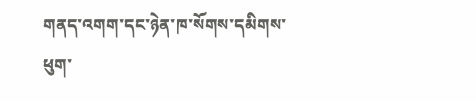གནད་འགག་དང་ཉེན་ཁ་སོགས་དམིགས་ཕུག་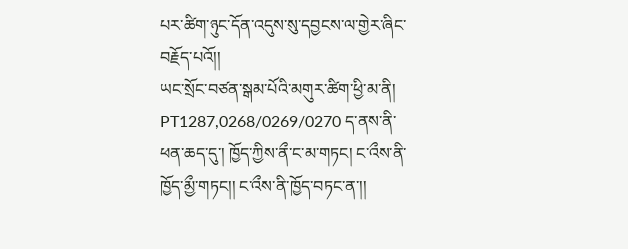པར་ཚིག་ཉུང་དོན་འདུས་སུ་དབྱངས་ལ་གྱེར་ཞིང་བརྗོད་པའོ།།
ཡང་སྲོང་བཙན་སྒམ་པོའི་མགུར་ཚིག་ཕྱི་མ་ནི། PT1287,0268/0269/0270 ད་ནས་ནི་ཕན་ཆད་དུ་། ཁྱོད་ཀྱིས་ནྀ་ང་མ་གཏང། ང་འྀས་ནི་ཁྱོད་མྱྀ་གཏང།། ང་འྀས་ནི་ཁྱོད་བཏང་ན་།།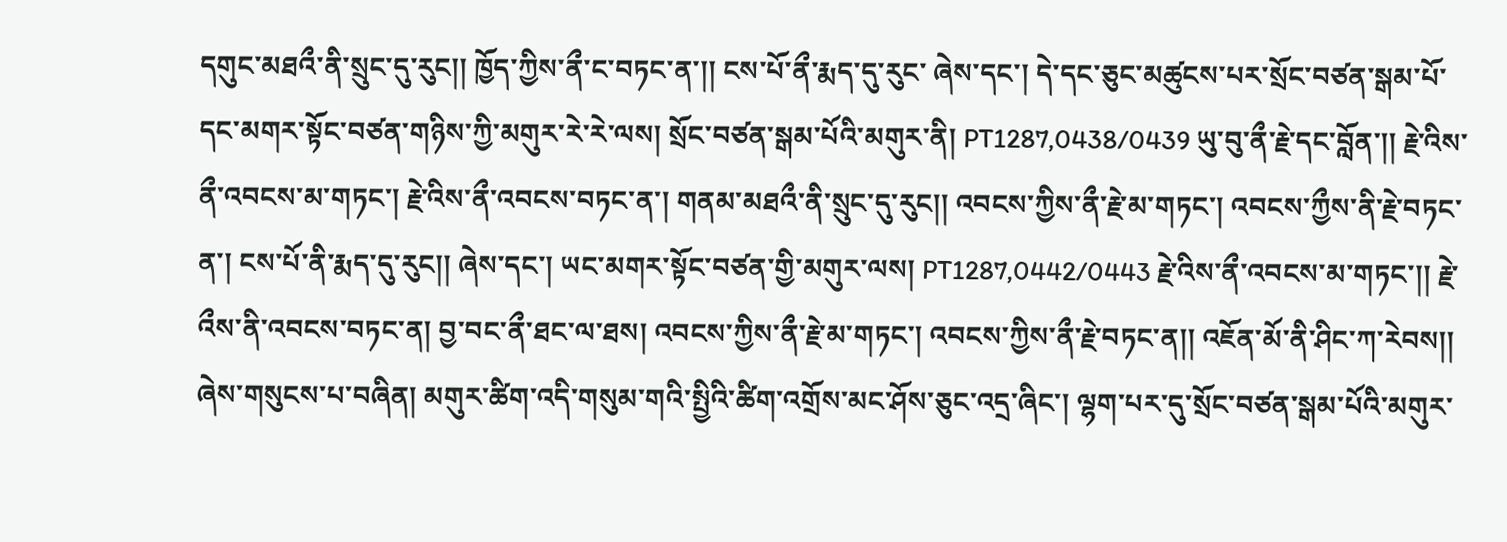དགུང་མཐའྀ་ནི་སྲུང་དུ་རུང།། ཁྱོད་ཀྱིས་ནྀ་ང་བཏང་ན་།། ངས་པོ་ནྀ་རྨད་དུ་རུང་ ཞེས་དང་། དེ་དང་ཅུང་མཚུངས་པར་སྲོང་བཙན་སྒམ་པོ་དང་མགར་སྟོང་བཙན་གཉིས་ཀྱི་མགུར་རེ་རེ་ལས། སྲོང་བཙན་སྒམ་པོའི་མགུར་ནི། PT1287,0438/0439 ཡུ་བུ་ནྀ་རྗེ་དང་བློན་།། རྗེ་འིས་ནྀ་འབངས་མ་གཏང་། རྗེ་འིས་ནྀ་འབངས་བཏང་ན་། གནམ་མཐའྀ་ནི་སྲུང་དུ་རུང།། འབངས་ཀྱིས་ནྀ་རྗེ་མ་གཏང་། འབངས་ཀྱྀས་ནི་རྗེ་བཏང་ན་། ངས་པོ་ནི་རྨད་དུ་རུང།། ཞེས་དང་། ཡང་མགར་སྟོང་བཙན་གྱི་མགུར་ལས། PT1287,0442/0443 རྗེ་འིས་ནྀ་འབངས་མ་གཏང་།། རྗེ་འྀས་ནི་འབངས་བཏང་ན། བྱ་བང་ནྀ་ཐང་ལ་ཐས། འབངས་ཀྱིས་ནྀ་རྗེ་མ་གཏང་། འབངས་ཀྱིས་ནྀ་རྗེ་བཏང་ན།། འཇོན་མོ་ནི་ཤིང་ཀ་རེབས།། ཞེས་གསུངས་པ་བཞིན། མགུར་ཚིག་འདི་གསུམ་གའི་སྤྱིའི་ཚིག་འགྲོས་མང་ཤོས་ཅུང་འདྲ་ཞིང་། ལྷག་པར་དུ་སྲོང་བཙན་སྒམ་པོའི་མགུར་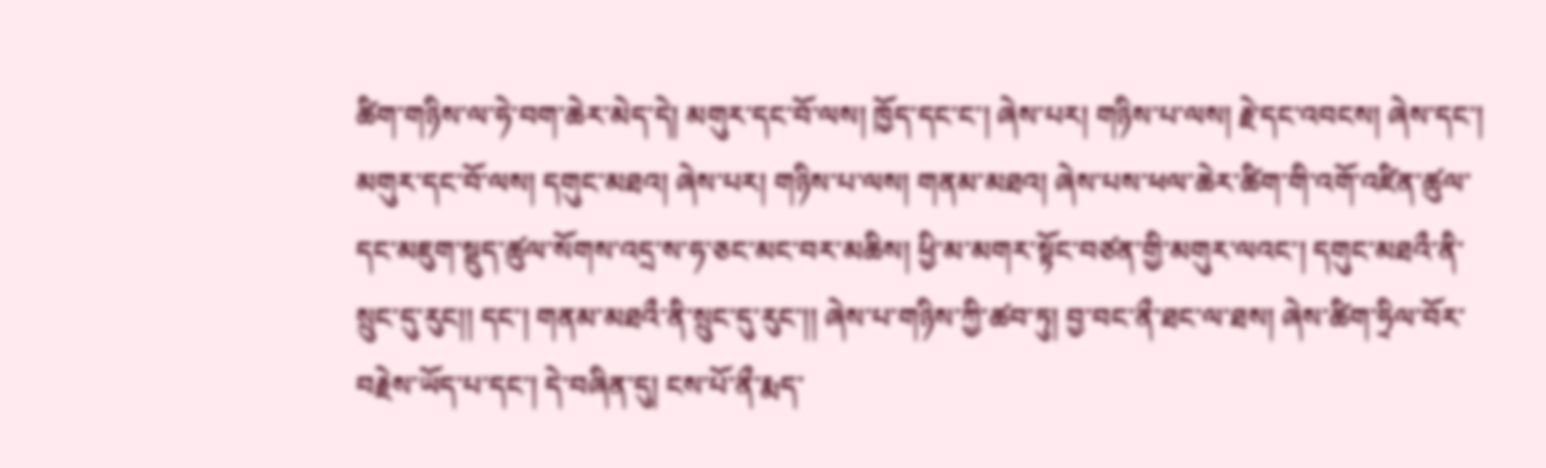ཚིག་གཉིས་ལ་ཧེ་བག་ཆེར་མེད་དེ། མགུར་དང་བོ་ལས། ཁྱོད་དང་ང་། ཞེས་པར། གཉིས་པ་ལས། རྗེ་དང་འབངས། ཞེས་དང་། མགུར་དང་བོ་ལས། དགུང་མཐའ། ཞེས་པར། གཉིས་པ་ལས། གནམ་མཐའ། ཞེས་པས་ཕལ་ཆེར་ཚིག་གི་འགོ་འཛིན་ཚུལ་དང་མཇུག་སྡུད་ཚུལ་སོགས་འདྲ་ས་ཧ་ཅང་མང་བར་མཆིས། ཕྱི་མ་མགར་སྟོང་བཙན་གྱི་མགུར་ལའང་། དགུང་མཐའྀ་ནི་སྲུང་དུ་རུང།། དང་། གནམ་མཐའྀ་ནི་སྲུང་དུ་རུང་།། ཞེས་པ་གཉིས་ཀྱི་ཚབ་ཏུ། བྱ་བང་ནྀ་ཐང་ལ་ཐས། ཞེས་ཚིག་ཧྲིལ་བོར་བརྗེས་ཡོད་པ་དང་། དེ་བཞིན་དུ། ངས་པོ་ནྀ་རྨད་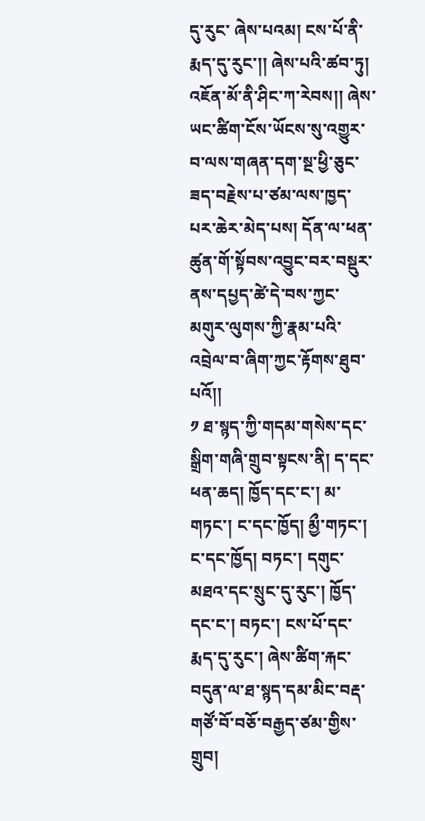དུ་རུང་ ཞེས་པའམ། ངས་པོ་ནི་རྨད་དུ་རུང་།། ཞེས་པའི་ཚབ་ཏུ། འཇོན་མོ་ནི་ཤིང་ཀ་རེབས།། ཞེས་ཡང་ཚིག་ངོས་ཡོངས་སུ་འགྱུར་བ་ལས་གཞན་དག་སྔ་ཕྱི་ཅུང་ཟད་བརྗེས་པ་ཙམ་ལས་ཁྱད་པར་ཆེར་མེད་པས། དོན་ལ་ཕན་ཚུན་གོ་སྟོབས་འབྱུང་བར་བསྡུར་ནས་དཔྱད་ཚེ་དེ་བས་ཀྱང་མགུར་ལུགས་ཀྱི་རྣམ་པའི་འབྲེལ་བ་ཞིག་ཀྱང་རྟོགས་ཐུབ་པའོ།།
༡ ཐ་སྙད་ཀྱི་གདམ་གསེས་དང་སྒྲིག་གཞི་གྲུབ་སྟངས་ནི། ད་དང་ཕན་ཆད། ཁྱོད་དང་ང་། མ་གཏང་། ང་དང་ཁྱོད། མྱྀ་གཏང་། ང་དང་ཁྱོད། བཏང་། དགུང་མཐའ་དང་སྲུང་དུ་རུང་། ཁྱོད་དང་ང་། བཏང་། ངས་པོ་དང་རྨད་དུ་རུང་། ཞེས་ཚིག་རྐང་བདུན་ལ་ཐ་སྙད་དམ་མིང་བརྡ་གཙོ་བོ་བཅོ་བརྒྱད་ཙམ་གྱིས་གྲུབ།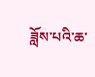ཟློས་པའི་ཆ་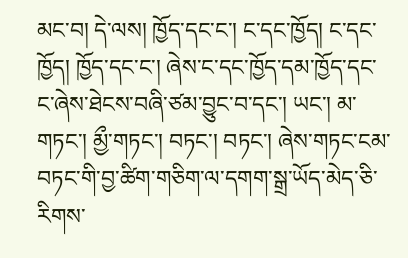མང་བ། དེ་ལས། ཁྱོད་དང་ང་། ང་དང་ཁྱོད། ང་དང་ཁྱོད། ཁྱོད་དང་ང་། ཞེས་ང་དང་ཁྱོད་དམ་ཁྱོད་དང་ང་ཞེས་ཐེངས་བཞི་ཙམ་བྱུང་བ་དང་། ཡང་། མ་གཏང་། མྱྀ་གཏང་། བཏང་། བཏང་། ཞེས་གཏང་ངམ་བཏང་གི་བྱ་ཚིག་གཅིག་ལ་དགག་སྒྲ་ཡོད་མེད་ཅི་རིགས་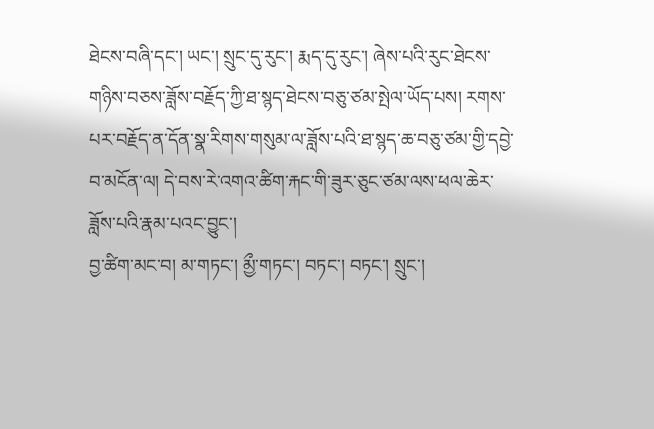ཐེངས་བཞི་དང་། ཡང་། སྲུང་དུ་རུང་། རྨད་དུ་རུང་། ཞེས་པའི་རུང་ཐེངས་གཉིས་བཅས་ཟློས་བརྗོད་ཀྱི་ཐ་སྙད་ཐེངས་བཅུ་ཙམ་སྤེལ་ཡོད་པས། རགས་པར་བརྗོད་ན་དོན་སྣ་རིགས་གསུམ་ལ་ཟློས་པའི་ཐ་སྙད་ཆ་བཅུ་ཙམ་གྱི་དབྱེ་བ་མངོན་ལ། དེ་བས་རེ་འགའ་ཚིག་རྐང་གི་ཟུར་ཅུང་ཙམ་ལས་ཕལ་ཆེར་ཟློས་པའི་རྣམ་པའང་བྱུང་།
བྱ་ཚིག་མང་བ། མ་གཏང་། མྱྀ་གཏང་། བཏང་། བཏང་། སྲུང་།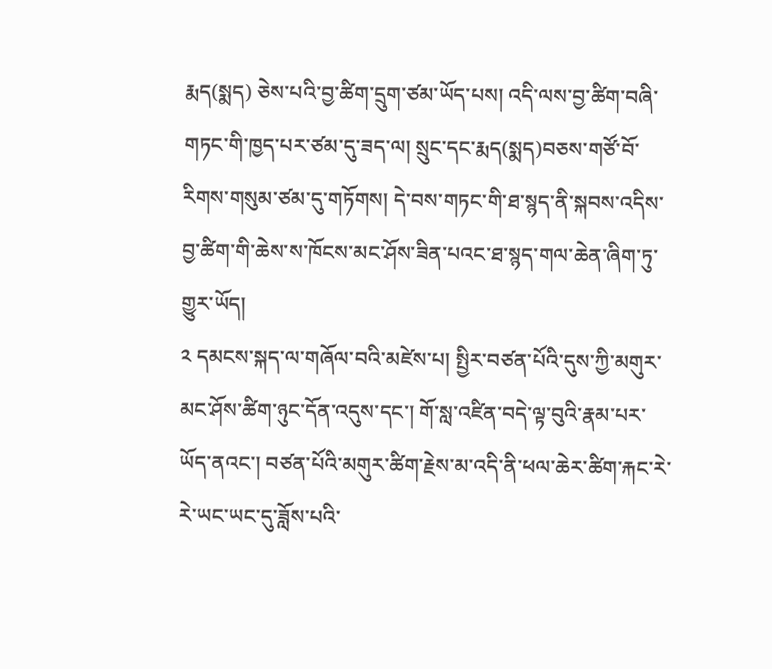རྨད(སྨད) ཅེས་པའི་བྱ་ཚིག་དྲུག་ཙམ་ཡོད་པས། འདི་ལས་བྱ་ཚིག་བཞི་གཏང་གི་ཁྱད་པར་ཙམ་དུ་ཟད་ལ། སྲུང་དང་རྨད(སྨད)བཅས་གཙོ་བོ་རིགས་གསུམ་ཙམ་དུ་གཏོགས། དེ་བས་གཏང་གི་ཐ་སྙད་ནི་སྐབས་འདིས་བྱ་ཚིག་གི་ཆེས་ས་ཁོངས་མང་ཤོས་ཟིན་པའང་ཐ་སྙད་གལ་ཆེན་ཞིག་ཏུ་གྱུར་ཡོད།
༢ དམངས་སྐད་ལ་གཞོལ་བའི་མཛེས་པ། སྤྱིར་བཙན་པོའི་དུས་ཀྱི་མགུར་མང་ཤོས་ཚིག་ཉུང་དོན་འདུས་དང་། གོ་སླ་འཛིན་བདེ་ལྟ་བུའི་རྣམ་པར་ཡོད་ནའང་། བཙན་པོའི་མགུར་ཚིག་རྗེས་མ་འདི་ནི་ཕལ་ཆེར་ཚིག་རྐང་རེ་རེ་ཡང་ཡང་དུ་ཟློས་པའི་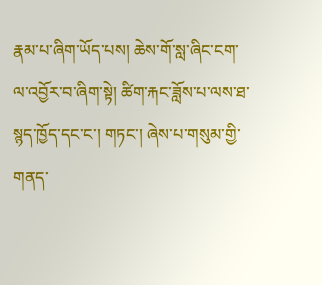རྣམ་པ་ཞིག་ཡོད་པས། ཆེས་གོ་སླ་ཞིང་ངག་ལ་འབྱོར་བ་ཞིག་སྟེ། ཚིག་རྐང་ཟློས་པ་ལས་ཐ་སྙད་ཁྱོད་དང་ང་། གཏང་། ཞེས་པ་གསུམ་གྱི་གནད་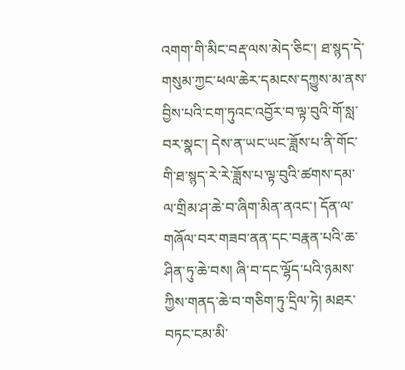འགག་གི་མིང་བརྡ་ལས་མེད་ཅིང་། ཐ་སྙད་དེ་གསུམ་ཀྱང་ཕལ་ཆེར་དམངས་དཀྱུས་མ་ནས་བྱིས་པའི་ངག་ཏུའང་འབྱོར་བ་ལྟ་བུའི་གོ་སླ་བར་སྣང་། དེས་ན་ཡང་ཡང་ཟློས་པ་ནི་གོང་གི་ཐ་སྙད་རེ་རེ་ཟློས་པ་ལྟ་བུའི་ཚགས་དམ་ལ་གྲིམ་ཤ་ཆེ་བ་ཞིག་མིན་ནའང་། དོན་ལ་གཞོལ་བར་གཟབ་ནན་དང་བརྣན་པའི་ཆ་ཤིན་ཏུ་ཆེ་བས། ཞི་བ་དང་ལྷོད་པའི་ཉམས་ཀྱིས་གནད་ཆེ་བ་གཅིག་ཏུ་དྲིལ་ཏེ། མཐར་བཏང་ངམ་མི་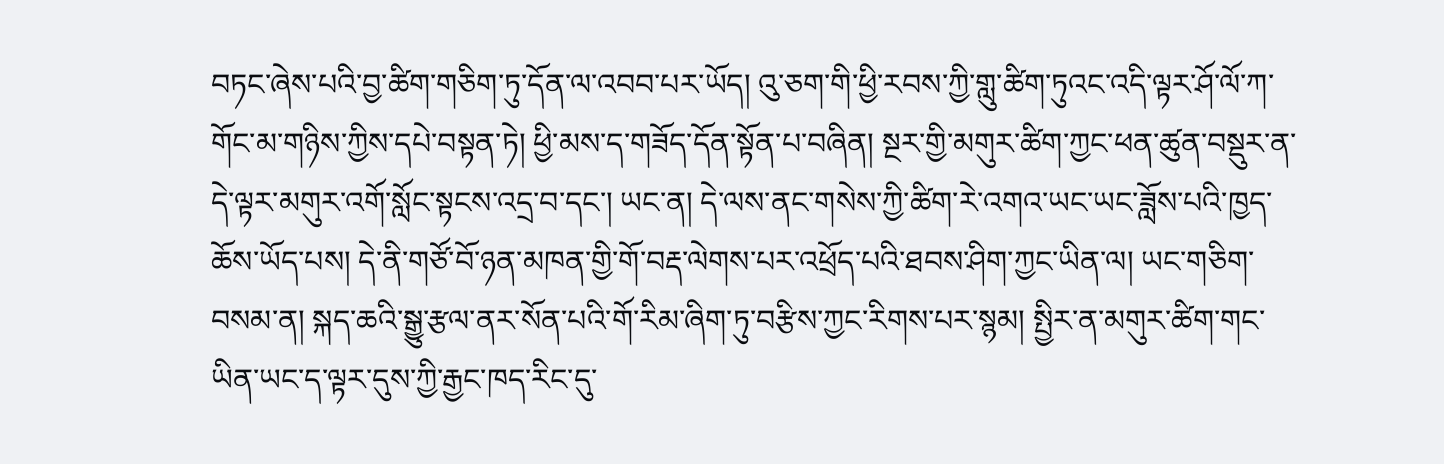བཏང་ཞེས་པའི་བྱ་ཚིག་གཅིག་ཏུ་དོན་ལ་འབབ་པར་ཡོད། འུ་ཅག་གི་ཕྱི་རབས་ཀྱི་གླུ་ཚིག་ཏུའང་འདི་ལྟར་ཤོ་ལོ་ཀ་གོང་མ་གཉིས་ཀྱིས་དཔེ་བསྟན་ཏེ། ཕྱི་མས་ད་གཟོད་དོན་སྟོན་པ་བཞིན། སྔར་གྱི་མགུར་ཚིག་ཀྱང་ཕན་ཚུན་བསྡུར་ན་དེ་ལྟར་མགུར་འགོ་སློང་སྟངས་འདྲ་བ་དང་། ཡང་ན། དེ་ལས་ནང་གསེས་ཀྱི་ཚིག་རེ་འགའ་ཡང་ཡང་ཟློས་པའི་ཁྱད་ཆོས་ཡོད་པས། དེ་ནི་གཙོ་བོ་ཉན་མཁན་གྱི་གོ་བརྡ་ལེགས་པར་འཕྲོད་པའི་ཐབས་ཤིག་ཀྱང་ཡིན་ལ། ཡང་གཅིག་བསམ་ན། སྐད་ཆའི་སྒྱུ་རྩལ་ནར་སོན་པའི་གོ་རིམ་ཞིག་ཏུ་བརྩིས་ཀྱང་རིགས་པར་སྙམ། སྤྱིར་ན་མགུར་ཚིག་གང་ཡིན་ཡང་ད་ལྟར་དུས་ཀྱི་རྒྱང་ཁད་རིང་དུ་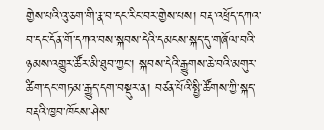གྱེས་པའི་འུ་ཅག་གི་རྣ་བ་དང་རིང་བར་གྱེས་པས། བརྡ་འཕྲོད་དཀའ་བ་དང་དོན་གོ་དཀའ་བས་སྐབས་དེའི་དམངས་སྐད་དུ་གཞོལ་བའི་ཉམས་འགྱུར་ཚོར་མི་ཐུབ་ཀྱང་། སྐབས་དེའི་རྒྱུགས་ཆེ་བའི་མགུར་ཚིག་དང་གཏམ་རྒྱུད་དག་བསྡུར་ན། བཙན་པོའི་སྤྱི་ཚོགས་ཀྱི་སྐད་བརྡའི་ཁྱབ་ཁོངས་ཤེས་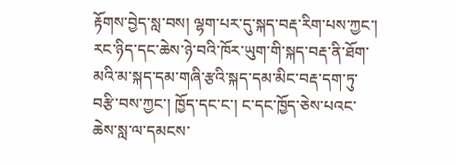རྟོགས་བྱེད་སླ་བས། ལྷག་པར་དུ་སྐད་བརྡ་རིག་པས་ཀྱང་། རང་ཉིད་དང་ཆེས་ཉེ་བའི་ཁོར་ཡུག་གི་སྐད་བརྡ་ནི་ཐོག་མའི་མ་སྐད་དམ་གཞི་རྩའི་སྐད་དམ་མིང་བརྡ་དག་ཏུ་བརྩི་བས་ཀྱང་། ཁྱོད་དང་ང་། ང་དང་ཁྱོད་ཅེས་པའང་ཆེས་སླ་ལ་དམངས་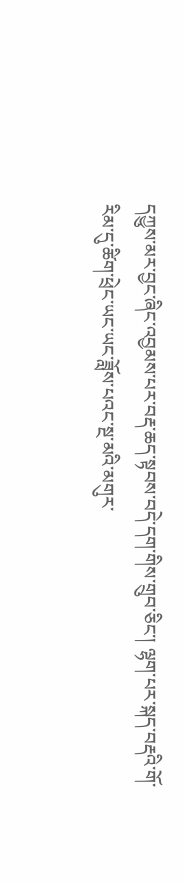དཀྱུས་མར་བྱང་ཞིང་འབྱམས་པར་བརྡ་ཆད་སྟབས་བདེ་དག་གིས་གྲུབ་ཅིང་། ལྷག་པར་སྐད་བརྡའི་གོ་རིམ་དུ་ཚིག་ཕྲེང་ཡང་ཡང་ཟློས་པའང་སྔ་མའི་མགུར་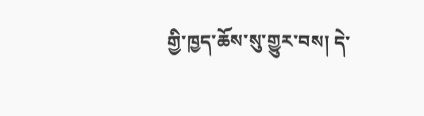གྱི་ཁྱད་ཆོས་སུ་གྱུར་བས། དེ་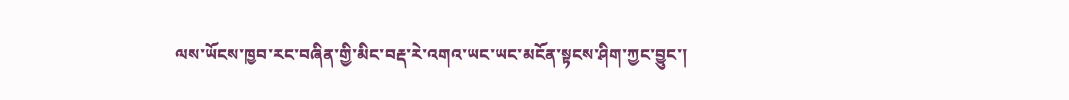ལས་ཡོངས་ཁྱབ་རང་བཞིན་གྱི་མིང་བརྡ་རེ་འགའ་ཡང་ཡང་མངོན་སྟངས་ཤིག་ཀྱང་བྱུང་།